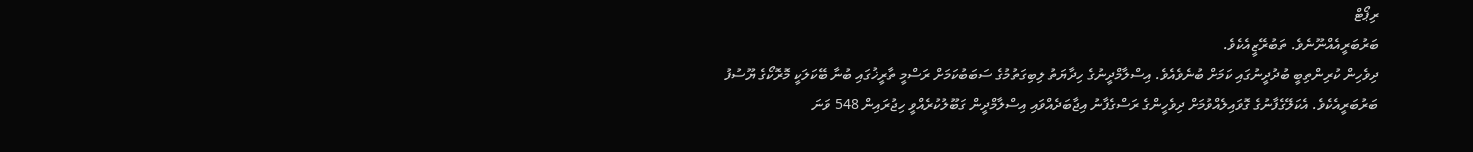ރިޕޯޓް
ބަރުބަރީއެއްނޫނެވެ. ތަބުރޭޒީއެކެވެ.
ދިވެހިން ކުރިންތިބީ ބުދުދީނުގައި ކަމަށް ބުނެވެއެވެ. އިސްލާމްދީނުގެ ހިދާޔަތު ލިބިގަތުމުގެ ސަބަބުކަމަށް ރަސްމީ ތާރީޚުގައި ބުނާ ބޭކަލަކީ މޮރޮކޯގެ ޔޫސުފު ބަރުބަރީއެކެވެ. އެކަލޭގެފާނުގެ ގޮވައިލެއްވުމަށް ދިވެހީންގެ ރަސްގެފާނު އިޖާބަދެއްވައި އިސްލާމްދީން ގަބޫލުކުރެއްވީ ހިޖުރައިން 548 ވަނަ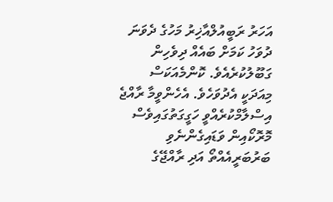އަހަރު ރަބީއުލްއާޚިރު މަހުގެ ދެވަނަ ދުވަހު ކަމަށް ބައެއް ދިވެހިން ގަބޫލުކުރެއެވެ. ކޮންމެއަކަސް މިއަދަކީ އެދުވަހެވެ. އެހެންވީމާ ރާއްޖެ އިސްލާމްކުރެއްވީ ހަގީގަތުގައިވެސް މޮރޮކޯއިން ވަޑައިގެންނެވި ބަރުބަރީއެއްތޯ އަދި ރާއްޖޭގެ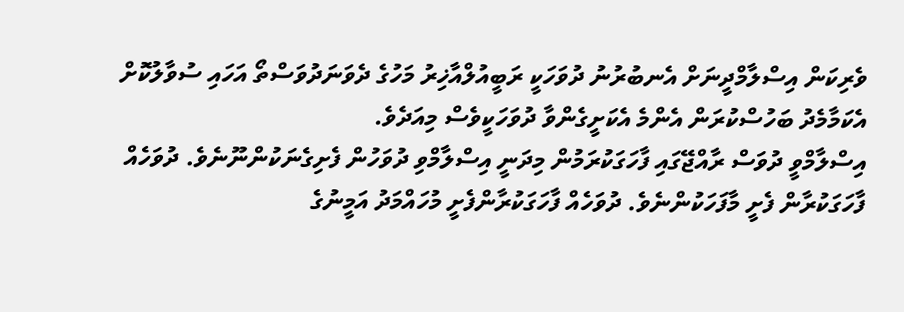ވެރިކަން އިސްލާމްދީނަށް އެނބުރުނު ދުވަހަކީ ރަބީއުލްއާޚިރު މަހުގެ ދެވަނަދުވަސްތޯ އަހައި ސުވާލުކޮށް އެކަމާމެދު ބަހުސްކުރަން އެންމެ އެކަށީގެންވާ ދުވަހަކީވެސް މިއަދެވެ.
އިސްލާމްވީ ދުވަސް ރާއްޖޭގައި ފާހަގަކުރަމުން މިދަނީ އިސްލާމްވި ދުވަހުން ފެށިގެނަކުންނޫނެވެ. ދުވަހެއް ފާހަގަކުރާން ފެށީ މާފަހަކުންނެވެ. ދުވަހެއް ފާހަގަކުރާންފެށީ މުހައްމަދު އަމީނުގެ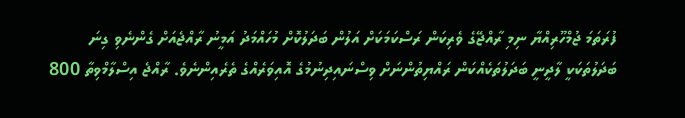ފުރަތަމަ ޖުމްހޫރިއްޔާ ނިމި ރާއްޖޭގެ ވެރިކަން ރަސްކަމަކަށް އަލުން ބަދަލުކޮށް މުހައްމަދު އަމީނު ރާއްޖެއަށް ގެންނެވި ގިނަ ބަދަލުތަކަކީ ލާދީނީ ބަދަލުތަކެއްކަން ރައްޔިތުންނަށް ވިސްނައިދިނުމުގެ އޮއިވަރެއްގެ ތެރެއިންނެވެ. ރާއްޖެ އިސްލާމްވިތާ 800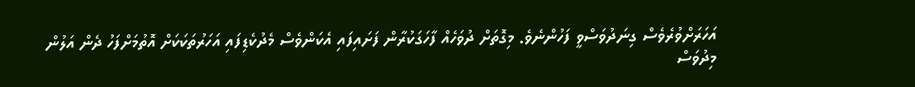އަހަރަށްވުރެވެސް ގިނަދުވަސްވީ ފަހުންނެވެ. މިގޮތަށް ދުވަހެއް ފާހަގަކުރާން ފަށައިފައި އެކަންވެސް މެދުކެޑިފައި އަހަރުތަކަކަށް އޮތުމަށްފަހު ދެން އަލުން މިދުވަސް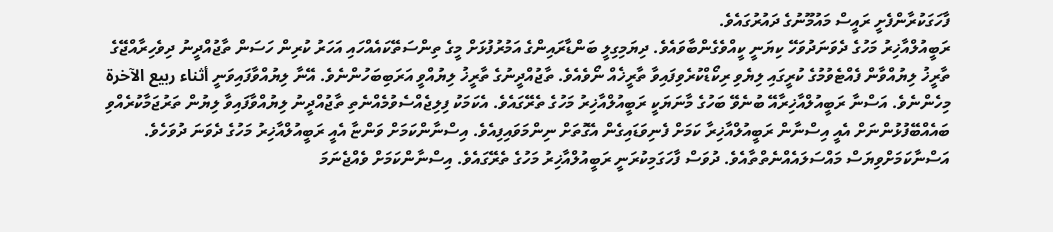ފާހަގަކުރާންފެށީ ރައީސް މައުމޫނުގެ ދައުރުގައެވެ.
ރަބީއުލްއާޚިރު މަހުގެ ދެވަނަދުވަހޭ ކިޔަނީ ކީއްވެގެންބާވައެވެ. ދިޔަމިގިލީ ބަންޑާރައިންގެ އަމުރުފުޅަށް މީގެ ތިންސަތޭކައެއްހައި އަހަރު ކުރިން ހަސަން ތާޖުއްދީނު ދިވެހިރާއްޖޭގެ ތާރީޚު ލިޔުއްވާން ފެއްޓެވުމުގެ ކުރީގައި ލިޔެވި ރިކޯޑްކުރެވިފައިވާ ތާރީޚެއް ނޯވެއެވެ. ތާޖުއްދީނުގެ ތާރީޚު ލިޔުއްވީ އަރަބިބަހުންނެވެ. އޭނާ ލިޔުއްވާފައިވަނީ أثناء ربيع الآخرة މިހެންނެވެ. އަސްނާ ރަބީއުލްއާޚިރާއޭ ބުނެވޭ ބަހުގެ މާނަޔަކީ ރަބީއުލްއާޚިރު މަހުގެ ތެރޭގައެވެ. އެކަމަކު ފިލިޖެއްސެވުމެއްނެތި ތާޖުއްދީނު ލިޔުއްވާފައިވާ ލިޔުން ތަރުޖަމާކުރެއްވި ބައެއްބޭފުޅުންނަށް އެއީ އިސްނާން ރަބީއުލްއާޚިރާ ކަމަށް ފެނިވަޑައިގެން އެގޮތަށް ނިންމަވައިފިއެވެ. އިސްނާންކަމަށް ވަންޏާ އެއީ ރަބީއުލްއާޚިރު މަހުގެ ދެވަނަ ދުވަހެވެ.
އަސްނާކަމަށްވިޔަސް މައްސަލައެއްނެތްތާއެވެ. ދުވަސް ފާހަގަމިކުރަނީ ރަބީއުލްއާޚިރު މަހުގެ ތެރޭގައެވެ. އިސްނާންކަމަށް ވެއްޖެނަމަ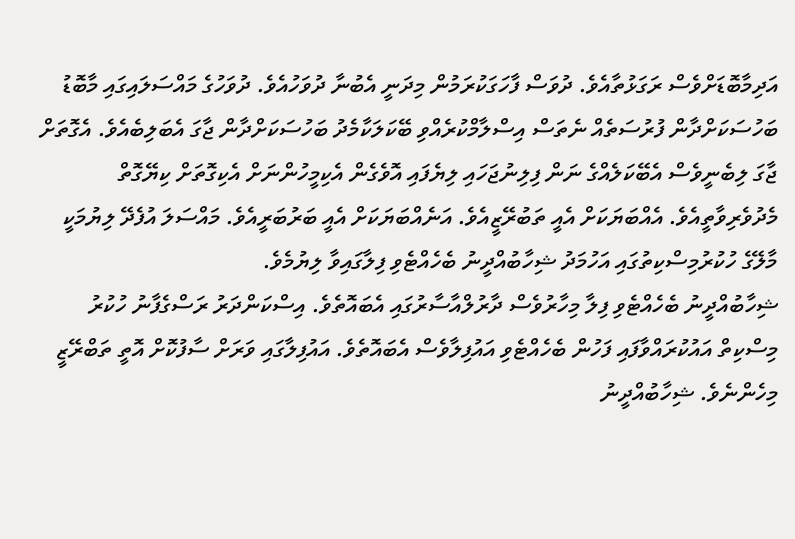އަދިމާބޮޑަށްވެސް ރަގަޅުތާއެވެ. ދުވަސް ފާހަގަކުރަމުން މިދަނީ އެބުނާ ދުވަހުއެވެ. ދުވަހުގެ މައްސަލައިގައި މާބޮޑު ބަހުސަކަށްދާން ފުރުސަތެއް ނެތަސް އިސްލާމްކުރެއްވި ބޭކަލަކާމެދު ބަހުސަކަށްދާން ޖާގަ އެބަލިބެއެވެ. އެގޮތަށް ޖާގަ ލިބެނީވެސް އެބޭކަލެއްގެ ނަން ފިލިނުޖަހައި ލިޔެފައި އޮވެގެން އެކިމީހުންނަށް އެކިގޮތަށް ކިޔޭގޮތް މެދުވެރިވާތީއެވެ. އެއްބަޔަކަށް އެއީ ތަބުރޭޒީއެވެ. އަނެއްބަޔަކަށް އެއީ ބަރުބަރީއެވެ. މައްސަލަ އުފެދޭ ލިޔުމަކީ މާލޭގެ ހުކުރުމިސްކިތުގައި އަހުމަދު ޝިހާބުއްދީނު ބެހެއްޓެވި ފިލާގައިވާ ލިޔުމެވެ.
ޝިހާބުއްދީނު ބެހެއްޓެވި ފިލާ މިހާރުވެސް ދާރުލްއާސާރުގައި އެބައޮތެވެ. އިސްކަންދަރު ރަސްގެފާނު ހުކުރު މިސްކިތް އައުކުރައްވާފައި ފަހުން ބެހެއްޓެވި އައުފިލާވެސް އެބައޮތެވެ. އައުފިލާގައި ވަރަށް ސާފުކޮށް އޮތީ ތަބްރޭޒީ މިހެންނެވެ. ޝިހާބުއްދީނު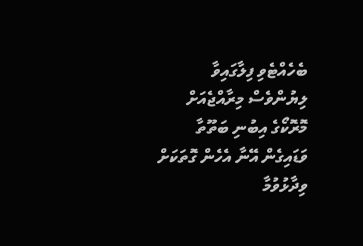ބެހެއްޓެވި ފިލާގައިވާ ލިޔުންވެސް މިރާއްޖެއަށް މޮރޮކޯގެ އިބުނި ބަތޫތާ ވަޑައިގެން އޭނާ އެހެން ގޮތަކަށް ވިދާޅުވުމާ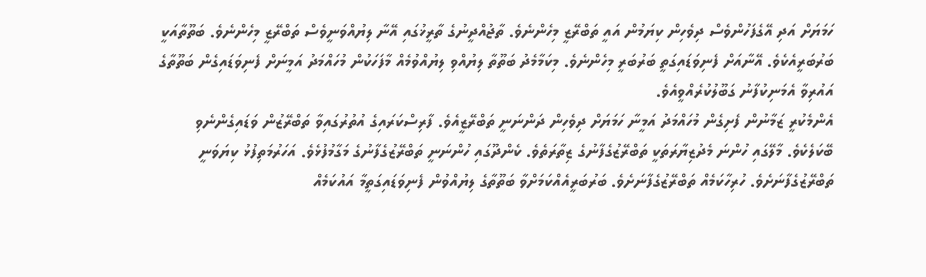ހަމަޔަށް އަދި އޭގެފަހުންވެސް ދިވެހިން ކިޔަމުން އައީ ތަބްރޭޒީ މިހެންނެވެ. ތާޖުއްދީނުގެ ތާރީޚުގައި އޭނާ ލިޔުއްވަނީވެސް ތަބްރޭޒީ މިހެންނެވެ. ބަތޫތާއަކީ ބަރުބަރީއެކެވެ. އޭނާއަށް ފެނިވަޑައިގަތީ ބަރުބަރީ މިހެންނެވެ. މިކަމާމެދު ބަތޫތާ ލިޔުއްވި ލިޔުއްވުމެއް މާފަހަކުން މުހައްމަދު އަމީނަށް ފެނިވަޑައިގެން ބަތޫތާގެ އައުރިވާ އެމަނިކުފާނު ގަބޫލުކުރެއްވީއެވެ.
އެންމެކުރީ ޒަމާނުން ފެށިގެން މުހައްމަދު އަމީނާ ހަމަޔަށް ދިވެހިން ދަންނަނީ ތަބްރޭޒީއެވެ. ފާރިސްކަރައިގެ އުތުރުގައިވާ ތަބްރޭޒުން ވަޑައިގެންނެވި ބޭކަލެކެވެ. މާލޭގައި ހުންނަ މެދުޒިޔާރަތަކީ ތަބްރޭޒުގެފާނުގެ ޒިތާރަތެވެ. ކެންދޫގައި ހުންނަނީ ތަބްރޭޒުގެފާނުގެ މަގާމުފުޅެވެ. އަހަރުމަތިފުޅު ކިޔަވަނީ ތަބްރޭޒުގެފާނަށެވެ. ހުރިހާކަމެއް ތަބްރޭޒުގެފާނަށެވެ. ބަރުބަރީއެއްކަމަށްވާ ބަތޫތާގެ ލިޔުއްވުން ފެނިވަޑައިގަތީމާ އައުކަމެއް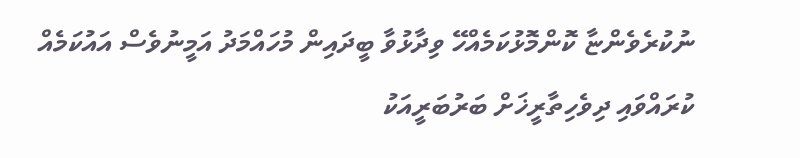ނުކުރެވެންޏާ ކޮންމޮޅުކަމެއްހޭ ވިދާޅުވާ ބީދައިން މުހައްމަދު އަމީނުވެސް އައުކަމެއް ކުރައްވައި ދިވެހިތާރީޚަށް ބަރުބަރީއަކު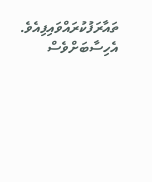ތައާރަފުކުރައްވައިފިއެވެ. އެހިސާބަށްވެސް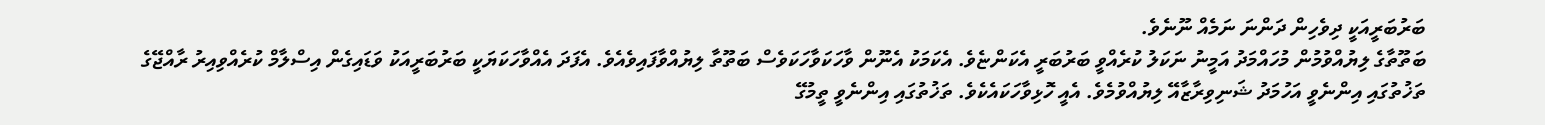ބަރުބަރީއަކީ ދިވެހިން ދަންނަ ނަމެއް ނޫނެވެ.
ބަތޫތާގެ ލިޔުއްވުމުން މުހައްމަދު އަމީނު ނަކަލު ކުރެއްވީ ބަރުބަރީ އެކަންޏެވެ. އެކަމަކު އެނޫން ވާހަކަވާހަކަވެސް ބަތޫތާ ލިޔުއްވާފައިވެއެވެ. އެފަދަ އެއްވާހަކަޔަކީ ބަރުބަރީއަކު ވަޑައިގެން އިސްލާމް ކުރެއްވިއިރު ރާއްޖޭގެ ތަޚުތުގައި އިންނެވީ އަހުމަދު ޝަނިވިރާޒާއޭ ލިޔުއްވުމެވެ. އެއީ ހޮޅިވާހަކައެކެވެ. ތަޚުތުގައި އިންނެވީ ތީމުގޭ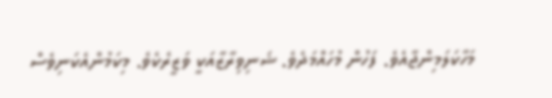މަހާކަލަމިންޖާއެވެ. ފަހުން މުހައްމަދެވެ. ޝަނިވިރާޒާއަކީ ވަޒީރެކެވެ. މިކަމުންއެކަނިވެސް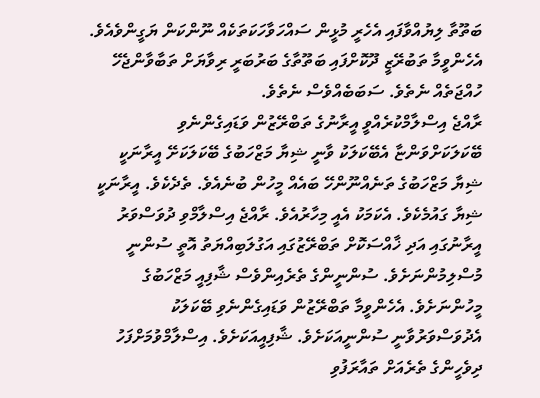ބަތޫތާ ލިޔުއްވާފައި އެހެރީ މުޅީން ސައްހަވާހަކަތަކެއް ނޫންކަން ޔަގީންވެއެވެ. އެހެންވީމާ ތަބުރޭޒީ ދޫކޮށްފައި ބަތޫތާގެ ބަރުބަރީ ރިވާޔަށް ތަބާވާންޖެހޭ ހުއްޖަތެއް ނެތެވެ. ސަބަބެއްވެސް ނެތެވެ.
ރާއްޖެ އިސްލާމްކުރެއްވީ އީރާނުގެ ތަބްރޭޒުން ވަޑައިގެންނެވި ބޭކަލަކަށްވަންޏާ އެބޭކަލަކު ވާނީ ޝިޔާ މަޒްހަބުގެ ބޭކަލަކަށޭ އީރާނަކީ ޝިޔާ މަޒްހަބުގެ ތަނެއްނޫންހޭ ބައެއް މީހުން ބުނެއެވެ. ތެދެކެވެ. އީރާނަކީ ޝިޔާ ގައުމެކެވެ. އެކަމަކު އެއީ މިހާރުއެވެ. ރާއްޖެ އިސްލާމްވި ދުވަސްވަރު އީރާނުގައި އަދި ޚާއްސަކޮށް ތަބްރޭޒުގައި އަގުލަބިއްޔަތު އޮތީ ސުންނީ މުސްލިމުންނަށެވެ. ސުންނީންގެ ތެރެއިންވެސް ޝާފިއީ މަޒްހަބުގެ މީހުންނަށެވެ. އެހެންވީމާ ތަބްރޭޒުން ވަޑައިގެންނެވި ބޭކަލަކު އެދުވަސްވަރުވާނީ ސުންނީއަކަށެވެ. ޝާފިއީއަކަށެވެ. އިސްލާމްވުމަށްފަހު ދިވެހީންގެ ތެރެއަށް ތައާރަފުވި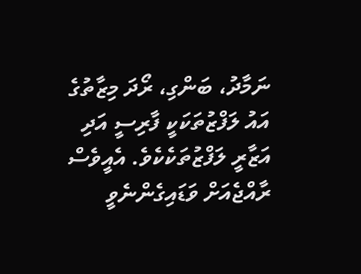ނަމާދު، ބަންގި، ރޯދަ މިޒާތުގެ އައު ލަފްޒުތަކަކީ ފާރިސީ އަދި އަޒާރީ ލަފްޒުތަކެކެވެ. އެއީވެސް ރާއްޖެއަށް ވަޑައިގެންނެވީ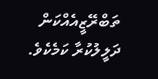ތަބްރޭޒީއެއްކަން ދަލީލުކުރާ ކަމެކެވެ.